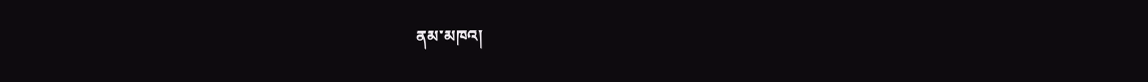ནམ་མཁའ།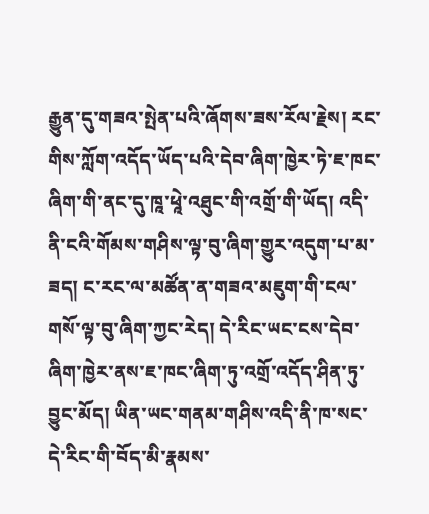རྒྱུན་དུ་གཟའ་སྤེན་པའི་ཞོགས་ཟས་རོལ་རྗེས། རང་གིས་ཀློག་འདོད་ཡོད་པའི་དེབ་ཞིག་ཁྱེར་ཏེ་ཇ་ཁང་ཞིག་གི་ནང་དུ་ཁཱ་ཕཱེ་འཐུང་གི་འགྲོ་གི་ཡོད། འདི་ནི་ངའི་གོམས་གཤིས་ལྟ་བུ་ཞིག་གྱུར་འདུག་པ་མ་ཟད། ང་རང་ལ་མཚོན་ན་གཟའ་མཇུག་གི་ངལ་གསོ་ལྟ་བུ་ཞིག་ཀྱང་རེད། དེ་རིང་ཡང་ངས་དེབ་ཞིག་ཁྱེར་ནས་ཇ་ཁང་ཞིག་ཏུ་འགྲོ་འདོད་ཤིན་ཏུ་བྱུང་མོད། ཡིན་ཡང་གནམ་གཤིས་འདི་ནི་ཁ་སང་དེ་རིང་གི་བོད་མི་རྣམས་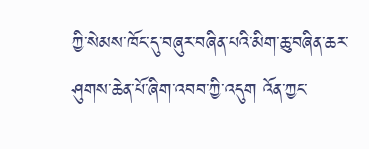ཀྱི་སེམས་ཁོང་དུ་བཞུར་བཞིན་པའི་མིག་ཆུ་བཞིན་ཆར་ཤུགས་ཆེན་པོ་ཞིག་འབབ་ཀྱི་འདུག འོན་ཀྱང་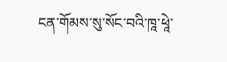ངན་གོམས་སུ་སོང་བའི་ཁཱ་ཕཱེ་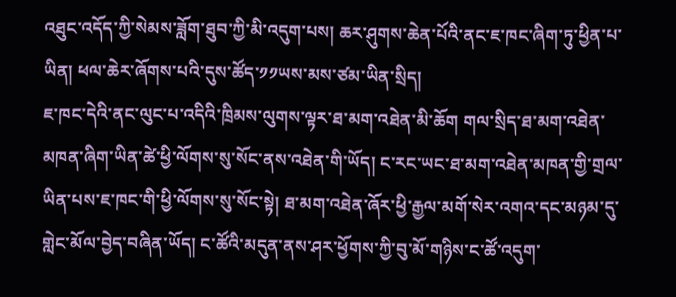འཐུང་འདོད་ཀྱི་སེམས་ཟློག་ཐུབ་ཀྱི་མི་འདུག་པས། ཆར་ཤུགས་ཆེན་པོའི་ནང་ཇ་ཁང་ཞིག་ཏུ་ཕྱིན་པ་ཡིན། ཕལ་ཆེར་ཞོགས་པའི་དུས་ཚོད་༡༡ཡས་མས་ཙམ་ཡིན་སྲིད།
ཇ་ཁང་དེའི་ནང་ལུང་པ་འདིའི་ཁྲིམས་ལུགས་ལྟར་ཐ་མག་འཐེན་མི་ཆོག གལ་སྲིད་ཐ་མག་འཐེན་མཁན་ཞིག་ཡིན་ཚེ་ཕྱི་ལོགས་སུ་སོང་ནས་འཐེན་གི་ཡོད། ང་རང་ཡང་ཐ་མག་འཐེན་མཁན་གྱི་གྲལ་ཡིན་པས་ཇ་ཁང་གི་ཕྱི་ལོགས་སུ་སོང་སྟེ། ཐ་མག་འཐེན་ཞོར་ཕྱི་རྒྱལ་མགོ་སེར་འགའ་དང་མཉམ་དུ་གླེང་མོལ་བྱེད་བཞིན་ཡོད། ང་ཚོའི་མདུན་ནས་ཤར་ཕྱོགས་ཀྱི་བུ་མོ་གཉིས་ང་ཚོ་འདུག་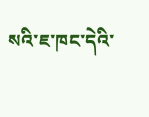སའི་ཇ་ཁང་དེའི་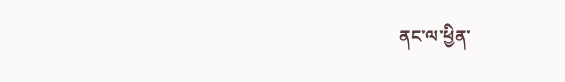ནང་ལ་ཕྱིན་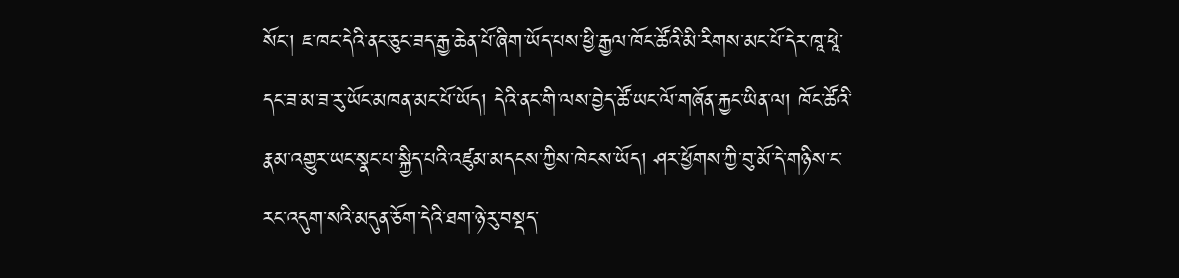སོང་། ཇ་ཁང་དེའི་ནང་ཅུང་ཟད་རྒྱ་ཆེན་པོ་ཞིག་ཡོད་པས་ཕྱི་རྒྱལ་ཁོང་ཚོའི་མི་རིགས་མང་པོ་དེར་ཁཱ་ཕཱེ་དང་ཟ་མ་ཟ་རུ་ཡོང་མཁན་མང་པོ་ཡོད། དེའི་ནང་གི་ལས་བྱེད་ཚོ་ཡང་ལོ་གཞོན་རྐྱང་ཡིན་ལ། ཁོང་ཚོའི་རྣམ་འགྱུར་ཡང་སྣང་པ་སྐྱིད་པའི་འཛུམ་མདངས་ཀྱིས་ཁེངས་ཡོད། ཤར་ཕྱོགས་ཀྱི་བུ་མོ་དེ་གཉིས་ང་རང་འདུག་སའི་མདུན་ཅོག་དེའི་ཐག་ཉེ་རུ་བསྡད་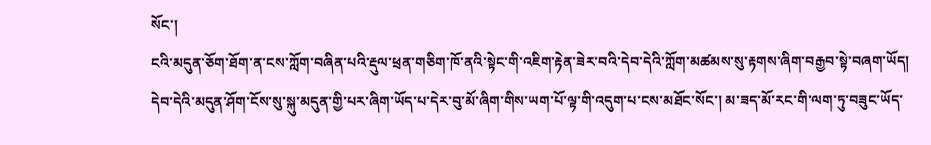སོང་།
ངའི་མདུན་ཅོག་ཐོག་ན་ངས་ཀློག་བཞིན་པའི་རྡུལ་ཕྲན་གཅིག་ཁོ་ནའི་སྟེང་གི་འཇིག་རྟེན་ཟེར་བའི་དེབ་དེའི་ཀློག་མཚམས་སུ་རྟགས་ཞིག་བརྒྱབ་སྟེ་བཞག་ཡོད། དེབ་དེའི་མདུན་ཤོག་ངོས་སུ་སྐུ་མདུན་གྱི་པར་ཞིག་ཡོད་པ་དེར་བུ་མོ་ཞིག་གིས་ཡག་པོ་ལྟ་གི་འདུག་པ་ངས་མཐོང་སོང་། མ་ཟད་མོ་རང་གི་ལག་ཏུ་བཟུང་ཡོད་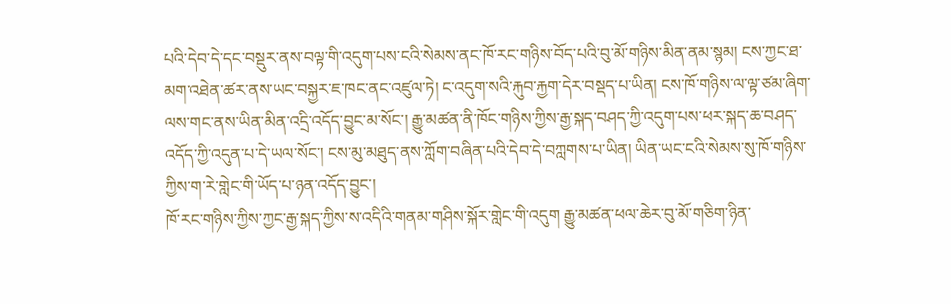པའི་དེབ་དེ་དང་བསྡུར་ནས་བལྟ་གི་འདུག་པས་ངའི་སེམས་ནང་ཁོ་རང་གཉིས་བོད་པའི་བུ་མོ་གཉིས་མིན་ནམ་སྙམ། ངས་ཀྱང་ཐ་མག་འཐེན་ཚར་ནས་ཡང་བསྐྱར་ཇ་ཁང་ནང་འཛུལ་ཏེ། ང་འདུག་སའི་རྐུབ་རྐྱག་དེར་བསྡད་པ་ཡིན། ངས་ཁོ་གཉིས་ལ་ལྟ་ཙམ་ཞིག་ལས་གང་ནས་ཡིན་མིན་འདྲི་འདོད་བྱུང་མ་སོང་། རྒྱུ་མཚན་ནི་ཁོང་གཉིས་ཀྱིས་རྒྱ་སྐད་བཤད་ཀྱི་འདུག་པས་ཕར་སྐད་ཆ་བཤད་འདོད་ཀྱི་འདུན་པ་དེ་ཡལ་སོང་། ངས་མུ་མཐུད་ནས་ཀློག་བཞིན་པའི་དེབ་དེ་བཀླགས་པ་ཡིན། ཡིན་ཡང་ངའི་སེམས་སུ་ཁོ་གཉིས་ཀྱིས་ག་རེ་གླེང་གི་ཡོད་པ་ཉན་འདོད་བྱུང་།
ཁོ་རང་གཉིས་ཀྱིས་ཀྱང་རྒྱ་སྐད་ཀྱིས་ས་འདིའི་གནམ་གཤིས་སྐོར་གླེང་གི་འདུག རྒྱུ་མཚན་ཕལ་ཆེར་བུ་མོ་གཅིག་ཉིན་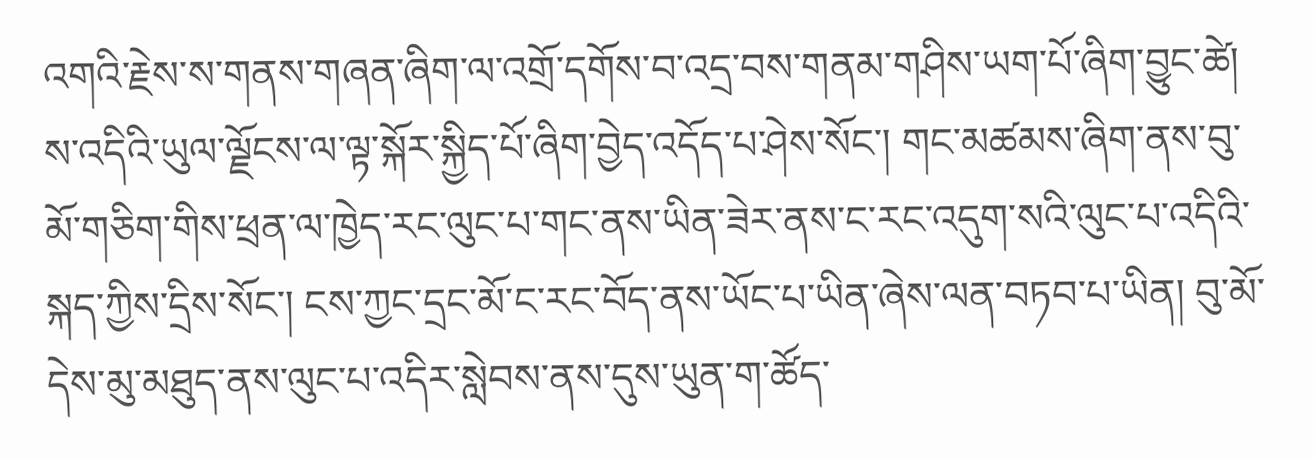འགའི་རྗེས་ས་གནས་གཞན་ཞིག་ལ་འགྲོ་དགོས་བ་འདྲ་བས་གནམ་གཤིས་ཡག་པོ་ཞིག་བྱུང་ཚེ། ས་འདིའི་ཡུལ་ལྗོངས་ལ་ལྟ་སྐོར་སྐྱིད་པོ་ཞིག་བྱེད་འདོད་པ་ཤེས་སོང་། གང་མཚམས་ཞིག་ནས་བུ་མོ་གཅིག་གིས་ཕྲན་ལ་ཁྱེད་རང་ལུང་པ་གང་ནས་ཡིན་ཟེར་ནས་ང་རང་འདུག་སའི་ལུང་པ་འདིའི་སྐད་ཀྱིས་དྲིས་སོང་། ངས་ཀྱང་དྲང་མོ་ང་རང་བོད་ནས་ཡོང་པ་ཡིན་ཞེས་ལན་བཏབ་པ་ཡིན། བུ་མོ་དེས་མུ་མཐུད་ནས་ལུང་པ་འདིར་སླེབས་ནས་དུས་ཡུན་ག་ཚོད་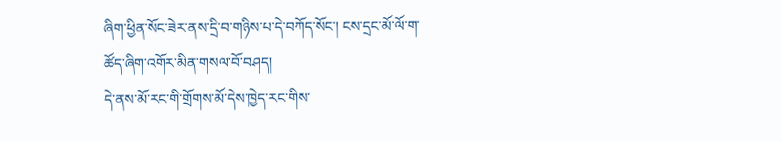ཞིག་ཕྱིན་སོང་ཟེར་ནས་དྲི་བ་གཉིས་པ་དེ་བཀོད་སོང་། ངས་དྲང་མོ་ལོ་ག་ཚོད་ཞིག་འགོར་མིན་གསལ་བོ་བཤད།
དེ་ནས་མོ་རང་གི་གྲོགས་མོ་དེས་ཁྱེད་རང་གིས་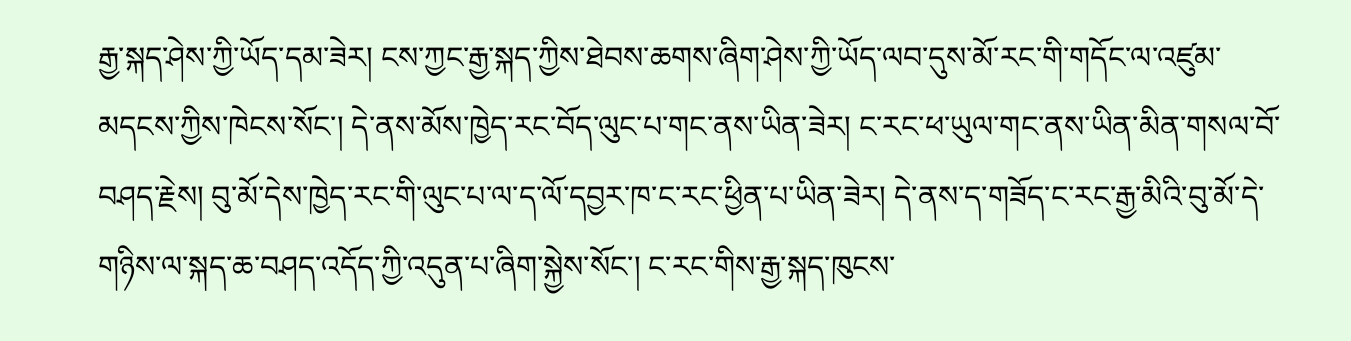རྒྱ་སྐད་ཤེས་ཀྱི་ཡོད་དམ་ཟེར། ངས་ཀྱང་རྒྱ་སྐད་ཀྱིས་ཐེབས་ཆགས་ཞིག་ཤེས་ཀྱི་ཡོད་ལབ་དུས་མོ་རང་གི་གདོང་ལ་འཛུམ་མདངས་ཀྱིས་ཁེངས་སོང་། དེ་ནས་མོས་ཁྱེད་རང་བོད་ལུང་པ་གང་ནས་ཡིན་ཟེར། ང་རང་ཕ་ཡུལ་གང་ནས་ཡིན་མིན་གསལ་བོ་བཤད་རྗེས། བུ་མོ་དེས་ཁྱེད་རང་གི་ལུང་པ་ལ་ད་ལོ་དབྱར་ཁ་ང་རང་ཕྱིན་པ་ཡིན་ཟེར། དེ་ནས་ད་གཟོད་ང་རང་རྒྱ་མིའི་བུ་མོ་དེ་གཉིས་ལ་སྐད་ཆ་བཤད་འདོད་ཀྱི་འདུན་པ་ཞིག་སྐྱེས་སོང་། ང་རང་གིས་རྒྱ་སྐད་ཁུངས་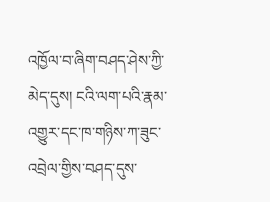འཁྱོལ་བ་ཞིག་བཤད་ཤེས་ཀྱི་མེད་དུས། ངའི་ལག་པའི་རྣམ་འགྱུར་དང་ཁ་གཉིས་ཀ་ཟུང་འབྲེལ་གྱིས་བཤད་དུས་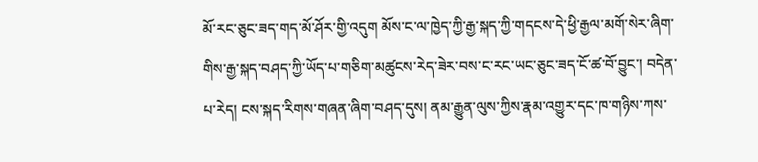མོ་རང་ཅུང་ཟད་གད་མོ་ཤོར་གྱི་འདུག མོས་ང་ལ་ཁྱེད་ཀྱི་རྒྱ་སྐད་ཀྱི་གདངས་དེ་ཕྱི་རྒྱལ་མགོ་སེར་ཞིག་གིས་རྒྱ་སྐད་བཤད་ཀྱི་ཡོད་པ་གཅིག་མཚུངས་རེད་ཟེར་བས་ང་རང་ཡང་ཅུང་ཟད་ངོ་ཚ་བོ་བྱུང་། བདེན་པ་རེད། ངས་སྐད་རིགས་གཞན་ཞིག་བཤད་དུས། ནམ་རྒྱུན་ལུས་ཀྱིས་རྣམ་འགྱུར་དང་ཁ་གཉིས་ཀས་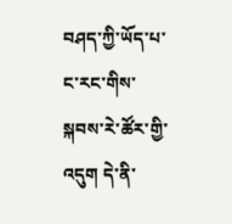བཤད་ཀྱི་ཡོད་པ་ང་རང་གིས་སྐབས་རེ་ཚོར་གྱི་འདུག དེ་ནི་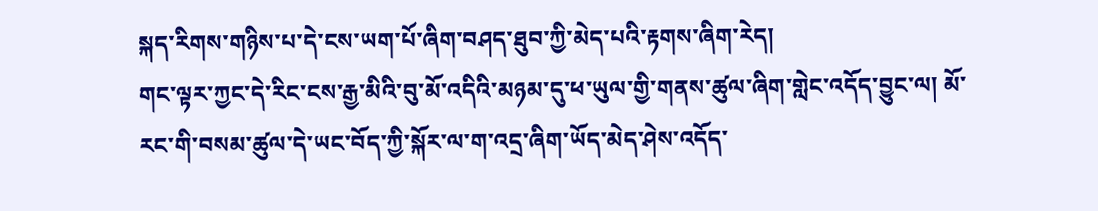སྐད་རིགས་གཉིས་པ་དེ་ངས་ཡག་པོ་ཞིག་བཤད་ཐུབ་ཀྱི་མེད་པའི་རྟགས་ཞིག་རེད།
གང་ལྟར་ཀྱང་དེ་རིང་ངས་རྒྱ་མིའི་བུ་མོ་འདིའི་མཉམ་དུ་ཕ་ཡུལ་གྱི་གནས་ཚུལ་ཞིག་གླེང་འདོད་བྱུང་ལ། མོ་རང་གི་བསམ་ཚུལ་དེ་ཡང་བོད་ཀྱི་སྐོར་ལ་ག་འདྲ་ཞིག་ཡོད་མེད་ཤེས་འདོད་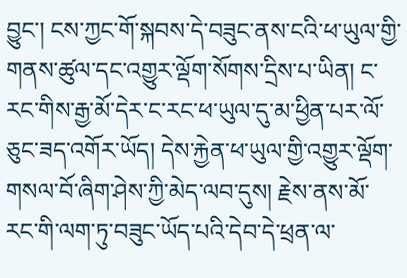བྱུང་། ངས་ཀྱང་གོ་སྐབས་དེ་བཟུང་ནས་ངའི་ཕ་ཡུལ་གྱི་གནས་ཚུལ་དང་འགྱུར་ལྡོག་སོགས་དྲིས་པ་ཡིན། ང་རང་གིས་རྒྱ་མོ་དེར་ང་རང་ཕ་ཡུལ་དུ་མ་ཕྱིན་པར་ལོ་ཅུང་ཟད་འགོར་ཡོད། དེས་རྐྱེན་ཕ་ཡུལ་གྱི་འགྱུར་ལྡོག་གསལ་བོ་ཞིག་ཤེས་ཀྱི་མེད་ལབ་དུས། རྗེས་ནས་མོ་རང་གི་ལག་ཏུ་བཟུང་ཡོད་པའི་དེབ་དེ་ཕྲན་ལ་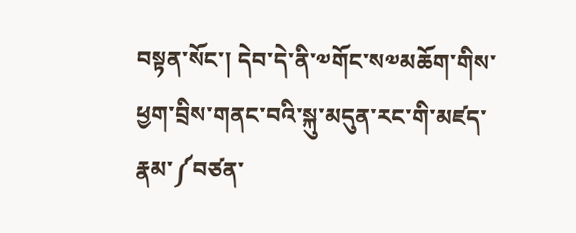བསྟན་སོང་། དེབ་དེ་ནི་༧གོང་ས༧མཆོག་གིས་ཕྱག་བྲིས་གནང་བའི་སྐུ་མདུན་རང་གི་མཛད་རྣམ་༼བཙན་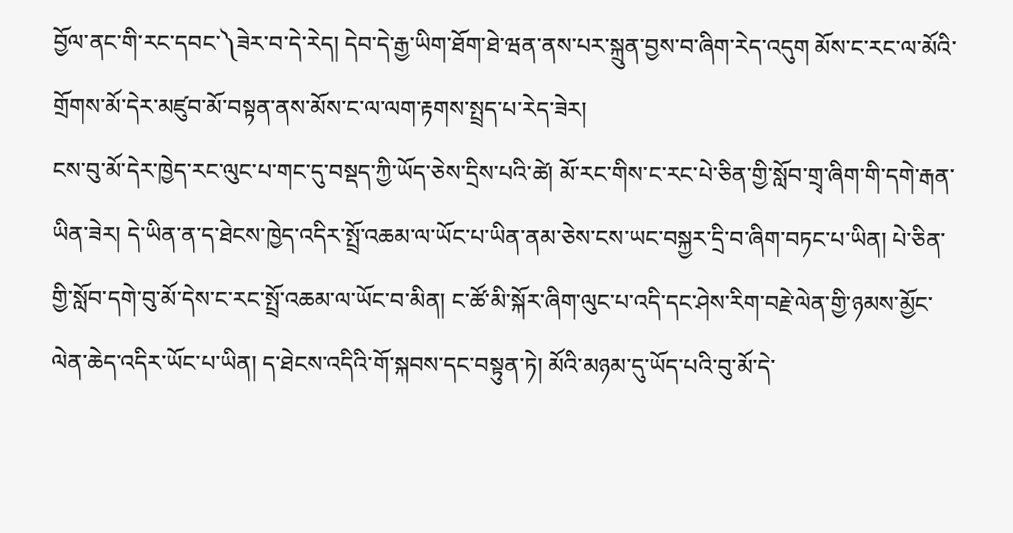བྱོལ་ནང་གི་རང་དབང་༽ཟེར་བ་དེ་རེད། དེབ་དེ་རྒྱ་ཡིག་ཐོག་ཐེ་ཝན་ནས་པར་སྐྲུན་བྱས་བ་ཞིག་རེད་འདུག མོས་ང་རང་ལ་མོའི་གྲོགས་མོ་དེར་མཛུབ་མོ་བསྟན་ནས་མོས་ང་ལ་ལག་རྟགས་སྤྲད་པ་རེད་ཟེར།
ངས་བུ་མོ་དེར་ཁྱེད་རང་ལུང་པ་གང་དུ་བསྡད་ཀྱི་ཡོད་ཅེས་དྲིས་པའི་ཚེ། མོ་རང་གིས་ང་རང་པེ་ཅིན་གྱི་སློབ་གྲྭ་ཞིག་གི་དགེ་རྒན་ཡིན་ཟེར། དེ་ཡིན་ན་ད་ཐེངས་ཁྱེད་འདིར་སྤྲོ་འཆམ་ལ་ཡོང་པ་ཡིན་ནམ་ཅེས་ངས་ཡང་བསྐྱར་དྲི་བ་ཞིག་བཏང་པ་ཡིན། པེ་ཅིན་གྱི་སློབ་དགེ་བུ་མོ་དེས་ང་རང་སྤྲོ་འཆམ་ལ་ཡོང་བ་མིན། ང་ཚོ་མི་སྐོར་ཞིག་ལུང་པ་འདི་དང་ཤེས་རིག་བརྗེ་ལེན་གྱི་ཉམས་མྱོང་ལེན་ཆེད་འདིར་ཡོང་པ་ཡིན། ད་ཐེངས་འདིའི་གོ་སྐབས་དང་བསྟུན་ཏེ། མོའི་མཉམ་དུ་ཡོད་པའི་བུ་མོ་དེ་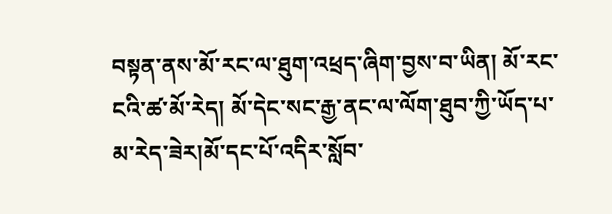བསྟན་ནས་མོ་རང་ལ་ཐུག་འཕྲད་ཞིག་བྱས་བ་ཡིན། མོ་རང་ངའི་ཚ་མོ་རེད། མོ་དེང་སང་རྒྱ་ནང་ལ་ལོག་ཐུབ་ཀྱི་ཡོད་པ་མ་རེད་ཟེར།མོ་དང་པོ་འདིར་སློབ་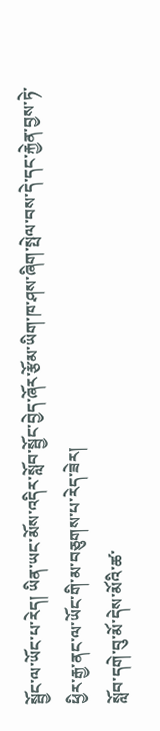སྦྱོང་ལ་ཡོང་པ་རེད། ཡིན་ཡང་མོས་འདིར་སློབ་སྦྱོང་བྱེད་ཞོར་རྩོམ་ཡིག་ཁ་ཤས་ཞིག་སྤེལ་བས་དེ་དང་རྐྱེན་བྱས་ཏེ་ཕྱིར་རྒྱ་ནང་ལ་ཡོང་གི་མ་བཅུགས་པ་རེད་ཟེར།
སློབ་དགེ་བུ་མོ་དེས་མོའི་ཚ་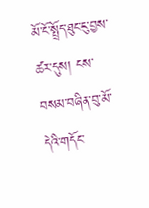མོ་ངོ་སྤྲོད་ཐུང་ངུ་བྱས་ཚར་དུས། ངས་བསམ་བཞིན་བུ་མོ་དེའི་གདོང་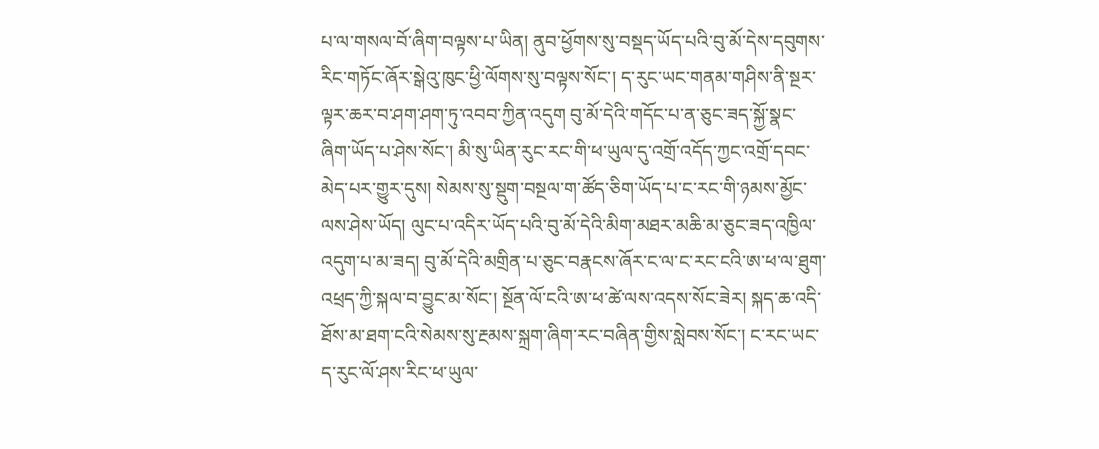པ་ལ་གསལ་བོ་ཞིག་བལྟས་པ་ཡིན། ནུབ་ཕྱོགས་སུ་བསྡད་ཡོད་པའི་བུ་མོ་དེས་དབུགས་རིང་གཏོང་ཞོར་སྒེའུ་ཁུང་ཕྱི་ལོགས་སུ་བལྟས་སོང་། ད་རུང་ཡང་གནམ་གཤིས་ནི་སྔར་ལྟར་ཆར་བ་ཤག་ཤག་ཏུ་འབབ་ཀྱིན་འདུག བུ་མོ་དེའི་གདོང་པ་ན་ཅུང་ཟད་སྐྱོ་སྣང་ཞིག་ཡོད་པ་ཤེས་སོང་། མི་སུ་ཡིན་རུང་རང་གི་ཕ་ཡུལ་དུ་འགྲོ་འདོད་ཀྱང་འགྲོ་དབང་མེད་པར་གྱུར་དུས། སེམས་སུ་སྡུག་བསྔལ་ག་ཚོད་ཅིག་ཡོད་པ་ང་རང་གི་ཉམས་མྱོང་ལས་ཤེས་ཡོད། ལུང་པ་འདིར་ཡོད་པའི་བུ་མོ་དེའི་མིག་མཐར་མཆི་མ་ཅུང་ཟད་འཁྱིལ་འདུག་པ་མ་ཟད། བུ་མོ་དེའི་མགྲིན་པ་ཅུང་བརྣངས་ཞོར་ང་ལ་ང་རང་ངའི་ཨ་ཕ་ལ་ཐུག་འཕྲད་ཀྱི་སྐལ་བ་བྱུང་མ་སོང་། སྔོན་ལོ་ངའི་ཨ་ཕ་ཚེ་ལས་འདས་སོང་ཟེར། སྐད་ཆ་འདི་ཐོས་མ་ཐག་ངའི་སེམས་སུ་རྔམས་སྐྲག་ཞིག་རང་བཞིན་གྱིས་སླེབས་སོང་། ང་རང་ཡང་ད་རུང་ལོ་ཤས་རིང་ཕ་ཡུལ་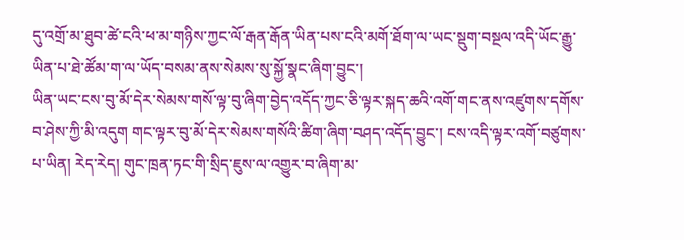དུ་འགྲོ་མ་ཐུབ་ཚེ་ངའི་ཕ་མ་གཉིས་ཀྱང་ལོ་རྒན་རྒོན་ཡིན་པས་ངའི་མགོ་ཐོག་ལ་ཡང་སྡུག་བསྔལ་འདི་ཡོང་རྒྱུ་ཡིན་པ་ཐེ་ཚོམ་ག་ལ་ཡོད་བསམ་ནས་སེམས་སུ་སྐྱོ་སྣང་ཞིག་བྱུང་།
ཡིན་ཡང་ངས་བུ་མོ་དེར་སེམས་གསོ་ལྟ་བུ་ཞིག་བྱེད་འདོད་ཀྱང་ཅི་ལྟར་སྐད་ཆའི་འགོ་གང་ནས་འཛུགས་དགོས་བ་ཤེས་ཀྱི་མི་འདུག གང་ལྟར་བུ་མོ་དེར་སེམས་གསོའི་ཚིག་ཞིག་བཤད་འདོད་བྱུང་། ངས་འདི་ལྟར་འགོ་བཙུགས་པ་ཡིན། རེད་རེད། གུང་ཁྲན་ཏང་གི་སྲིད་ཇུས་ལ་འགྱུར་བ་ཞིག་མ་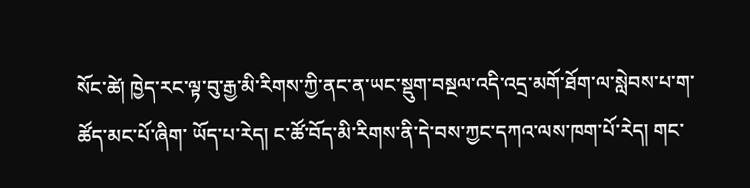སོང་ཚེ། ཁྱེད་རང་ལྟ་བུ་རྒྱ་མི་རིགས་ཀྱི་ནང་ན་ཡང་སྡུག་བསྔལ་འདི་འདྲ་མགོ་ཐོག་ལ་སླེབས་པ་ག་ཚོད་མང་པོ་ཞིག་ ཡོད་པ་རེད། ང་ཚོ་བོད་མི་རིགས་ནི་དེ་བས་ཀྱང་དཀའ་ལས་ཁག་པོ་རེད། གང་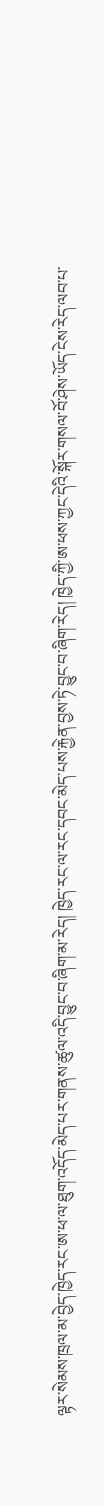ལྟར་སེམས་ཁྲལ་མ་བྱེད་ཁྱེད་རང་ཨ་ཕ་ལ་ཐུག་འདོད་མེད་པར་གནས་ཚུལ་འདི་བྱུང་བ་ཞིག་མ་རེད། ཁྱེད་རང་ལ་རང་དབང་མེད་པས་རྐྱེན་བྱས་ཏེ་བྱུང་བ་ཞིག་རེད། ཁྱེད་ཀྱི་ཨ་ཕས་ཀྱང་དེའི་སྐོར་གསལ་བོ་ཤེས་ཡོད་ངེས་རེད་ལབ་པ་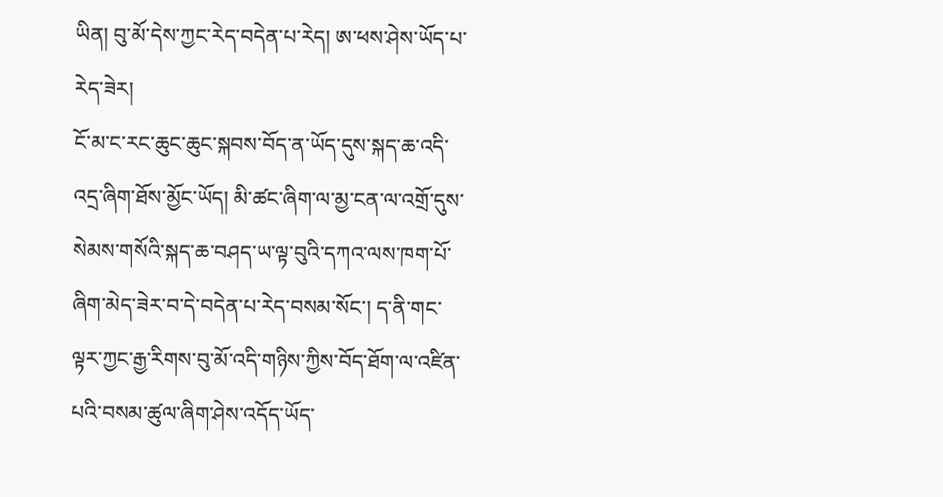ཡིན། བུ་མོ་དེས་ཀྱང་རེད་བདེན་པ་རེད། ཨ་ཕས་ཤེས་ཡོད་པ་རེད་ཟེར།
ངོ་མ་ང་རང་ཆུང་ཆུང་སྐབས་བོད་ན་ཡོད་དུས་སྐད་ཆ་འདི་འདྲ་ཞིག་ཐོས་མྱོང་ཡོད། མི་ཚང་ཞིག་ལ་མྱ་ངན་ལ་འགྲོ་དུས་སེམས་གསོའི་སྐད་ཆ་བཤད་ཡ་ལྟ་བུའི་དཀའ་ལས་ཁག་པོ་ཞིག་མེད་ཟེར་བ་དེ་བདེན་པ་རེད་བསམ་སོང་། ད་ནི་གང་ལྟར་ཀྱང་རྒྱ་རིགས་བུ་མོ་འདི་གཉིས་ཀྱིས་བོད་ཐོག་ལ་འཛིན་པའི་བསམ་ཚུལ་ཞིག་ཤེས་འདོད་ཡོད་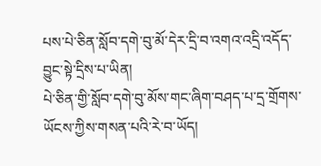པས་པེ་ཅིན་སློབ་དགེ་བུ་མོ་དེར་དྲི་བ་འགའ་འདྲི་འདོད་བྱུང་སྟེ་དྲིས་པ་ཡིན།
པེ་ཅིན་གྱི་སློབ་དགེ་བུ་མོས་གང་ཞིག་བཤད་པ་དྲ་གྲོགས་ཡོངས་ཀྱིས་གསན་པའི་རེ་བ་ཡོད།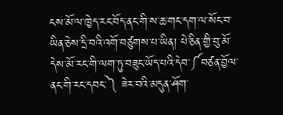ངས་མོ་ལ་ཁྱེད་རང་བོད་ནང་གི་ས་ཆ་གང་དག་ལ་སོང་བ་ཡིན་ཅེས་དྲི་བའི་འགོ་བཙུགས་པ་ཡིན། པེ་ཅིན་གྱི་བུ་མོ་དེས་མོ་རང་གི་ལག་ཏུ་བཟུང་ཡོད་པའི་དེབ་༼བཙན་བྱོལ་ནང་གི་རང་དབང་༽ ཟེར་བའི་མདུན་ཤོག་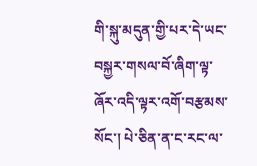གི་སྐུ་མདུན་གྱི་པར་དེ་ཡང་བསྐྱར་གསལ་བོ་ཞིག་ལྟ་ཞོར་འདི་ལྟར་འགོ་བརྩམས་སོང་། པེ་ཅིན་ན་ང་རང་ལ་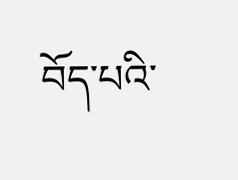བོད་པའི་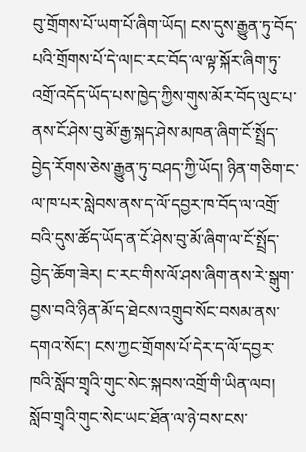བུ་གྲོགས་པོ་ཡག་པོ་ཞིག་ཡོད། ངས་དུས་རྒྱུན་ཏུ་བོད་པའི་གྲོགས་པོ་དེ་ལ།ང་རང་བོད་ལ་ལྟ་སྐོར་ཞིག་ཏུ་འགྲོ་འདོད་ཡོད་པས་ཁྱེད་ཀྱིས་གུས་མོར་བོད་ལུང་པ་ནས་ངོ་ཤེས་བུ་མོ་རྒྱ་སྐད་ཤེས་མཁན་ཞིག་ངོ་སྤྲོད་བྱེད་རོགས་ཅེས་རྒྱུན་ཏུ་བཤད་ཀྱི་ཡོད། ཉིན་གཅིག་ང་ལ་ཁ་པར་སླེབས་ནས་ད་ལོ་དབྱར་ཁ་བོད་ལ་འགྲོ་བའི་དུས་ཚོད་ཡོད་ན་ངོ་ཤེས་བུ་མོ་ཞིག་ལ་ངོ་སྤྲོད་བྱེད་ཆོག་ཟེར། ང་རང་གིས་ལོ་ཤས་ཞིག་ནས་རེ་སྒུག་བྱས་བའི་ཉིན་མོ་ད་ཐེངས་འགྲུབ་སོང་བསམ་ནས་དགའ་སོང་། ངས་ཀྱང་གྲོགས་པོ་དེར་ད་ལོ་དབྱར་ཁའི་སློབ་གྲྭའི་གུང་སེང་སྐབས་འགྲོ་གི་ཡིན་ལབ། སློབ་གྲྭའི་གུང་སེང་ཡང་ཐོན་ལ་ཉེ་བས་ངས་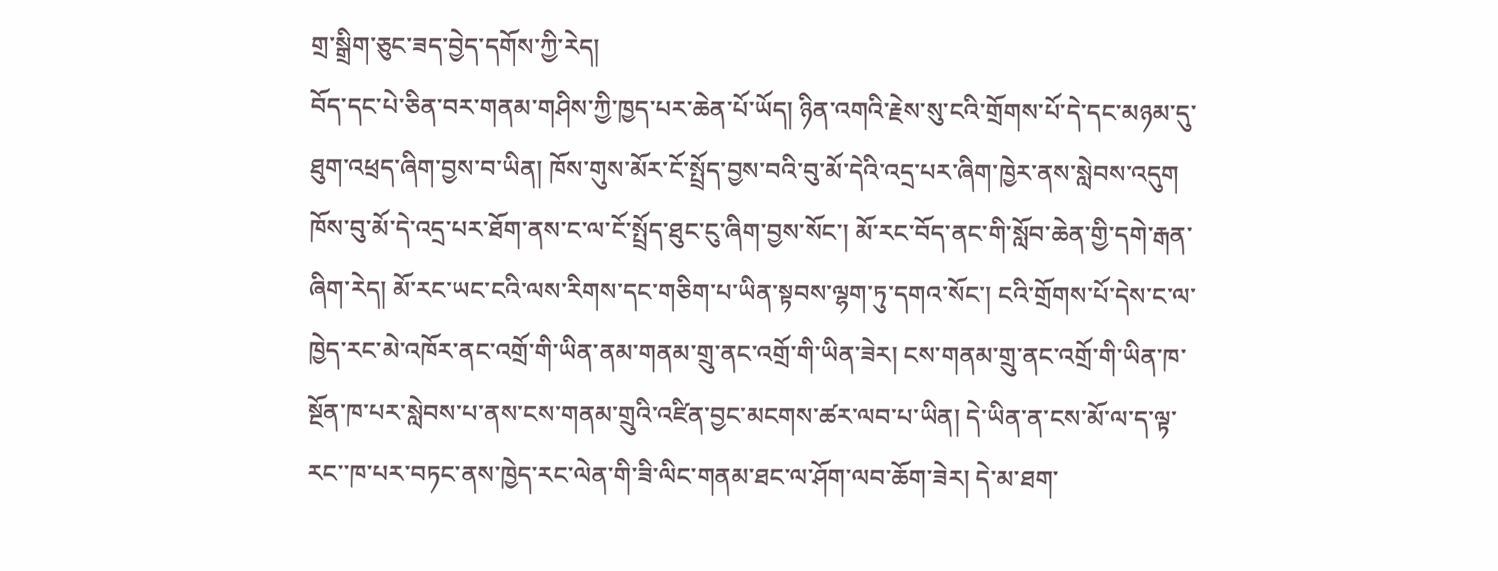གྲ་སྒྲིག་ཅུང་ཟད་བྱེད་དགོས་ཀྱི་རེད།
བོད་དང་པེ་ཅིན་བར་གནམ་གཤིས་ཀྱི་ཁྱད་པར་ཆེན་པོ་ཡོད། ཉིན་འགའི་རྗེས་སུ་ངའི་གྲོགས་པོ་དེ་དང་མཉམ་དུ་ཐུག་འཕྲད་ཞིག་བྱས་བ་ཡིན། ཁོས་གུས་མོར་ངོ་སྤྲོད་བྱས་བའི་བུ་མོ་དེའི་འདྲ་པར་ཞིག་ཁྱེར་ནས་སླེབས་འདུག ཁོས་བུ་མོ་དེ་འདྲ་པར་ཐོག་ནས་ང་ལ་ངོ་སྤྲོད་ཐུང་ངུ་ཞིག་བྱས་སོང་། མོ་རང་བོད་ནང་གི་སློབ་ཆེན་གྱི་དགེ་རྒན་ཞིག་རེད། མོ་རང་ཡང་ངའི་ལས་རིགས་དང་གཅིག་པ་ཡིན་སྟབས་ལྷག་ཏུ་དགའ་སོང་། ངའི་གྲོགས་པོ་དེས་ང་ལ་ཁྱེད་རང་མེ་འཁོར་ནང་འགྲོ་གི་ཡིན་ནམ་གནམ་གྲུ་ནང་འགྲོ་གི་ཡིན་ཟེར། ངས་གནམ་གྲུ་ནང་འགྲོ་གི་ཡིན་ཁ་སྔོན་ཁ་པར་སླེབས་པ་ནས་ངས་གནམ་གྲུའི་འཛིན་བྱང་མངགས་ཚར་ལབ་པ་ཡིན། དེ་ཡིན་ན་ངས་མོ་ལ་ད་ལྟ་རང་་ཁ་པར་བཏང་ནས་ཁྱེད་རང་ལེན་གི་ཟི་ལིང་གནམ་ཐང་ལ་ཤོག་ལབ་ཆོག་ཟེར། དེ་མ་ཐག་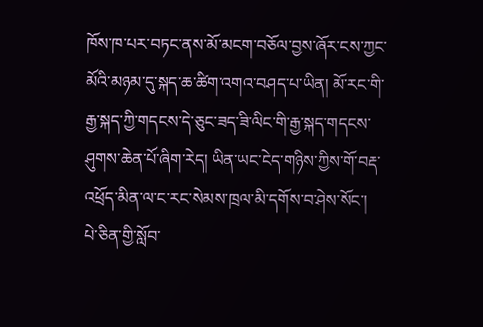ཁོས་ཁ་པར་བཏང་ནས་མོ་མངག་བཅོལ་བྱས་ཞོར་ངས་ཀྱང་མོའི་མཉམ་དུ་སྐད་ཆ་ཚིག་འགའ་བཤད་པ་ཡིན། མོ་རང་གི་རྒྱ་སྐད་ཀྱི་གདངས་དེ་ཅུང་ཟད་ཟི་ལིང་གི་རྒྱ་སྐད་གདངས་ཤུགས་ཆེན་པོ་ཞིག་རེད། ཡིན་ཡང་ངེད་གཉིས་ཀྱིས་གོ་བརྡ་འཕྲོད་མིན་ལ་ང་རང་སེམས་ཁྲལ་མི་དགོས་བ་ཤེས་སོང་།
པེ་ཅིན་གྱི་སློབ་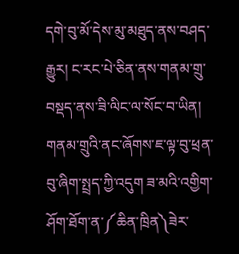དགེ་བུ་མོ་དེས་མུ་མཐུད་ནས་བཤད་རྒྱུར། ང་རང་པེ་ཅིན་ནས་གནམ་གྲུ་བསྡད་ནས་ཟི་ལིང་ལ་སོང་བ་ཡིན། གནམ་གྲུའི་ནང་ཞོགས་ཇ་ལྟ་བུ་ཕྲན་བུ་ཞིག་སྤྲད་ཀྱི་འདུག ཟ་མའི་འགྱིག་ཤོག་ཐོག་ན་༼ཆིན་ཁྲིན༽ཟེར་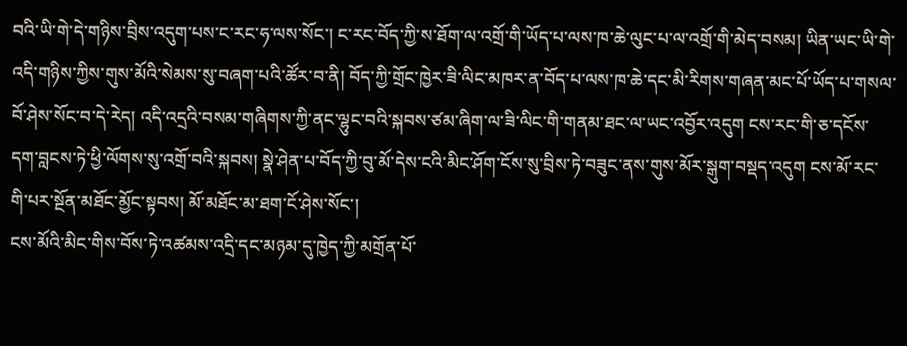བའི་ཡི་གེ་དེ་གཉིས་བྲིས་འདུག་པས་ང་རང་ཧ་ལས་སོང་། ང་རང་བོད་ཀྱི་ས་ཐོག་ལ་འགྲོ་གི་ཡོད་པ་ལས་ཁ་ཆེ་ལུང་པ་ལ་འགྲོ་གི་མེད་བསམ། ཡིན་ཡང་ཡི་གེ་འདི་གཉིས་ཀྱིས་གུས་མོའི་སེམས་སུ་བཞག་པའི་ཚོར་བ་ནི། བོད་ཀྱི་གྲོང་ཁྱེར་ཟི་ལིང་མཁར་ན་བོད་པ་ལས་ཁ་ཆེ་དང་མི་རིགས་གཞན་མང་པོ་ཡོད་པ་གསལ་བོ་ཤེས་སོང་བ་དེ་རེད། འདི་འདྲའི་བསམ་གཞིགས་ཀྱི་ནང་ལྷུང་བའི་སྐབས་ཙམ་ཞིག་ལ་ཟི་ལིང་གི་གནམ་ཐང་ལ་ཡང་འབྱོར་འདུག ངས་རང་གི་ཅ་དངོས་དག་བླངས་ཏེ་ཕྱི་ལོགས་སུ་འགྲོ་བའི་སྐབས། སྣེ་ཤེན་པ་བོད་ཀྱི་བུ་མོ་དེས་ངའི་མིང་ཤོག་ངོས་སུ་བྲིས་ཏེ་བཟུང་ནས་གུས་མོར་སྒུག་བསྡད་འདུག ངས་མོ་རང་གི་པར་སྔོན་མཐོང་མྱོང་སྟབས། མོ་མཐོང་མ་ཐག་ངོ་ཤེས་སོང་།
ངས་མོའི་མིང་གིས་བོས་ཏེ་འཚམས་འདྲི་དང་མཉམ་དུ་ཁྱེད་ཀྱི་མགྲོན་པོ་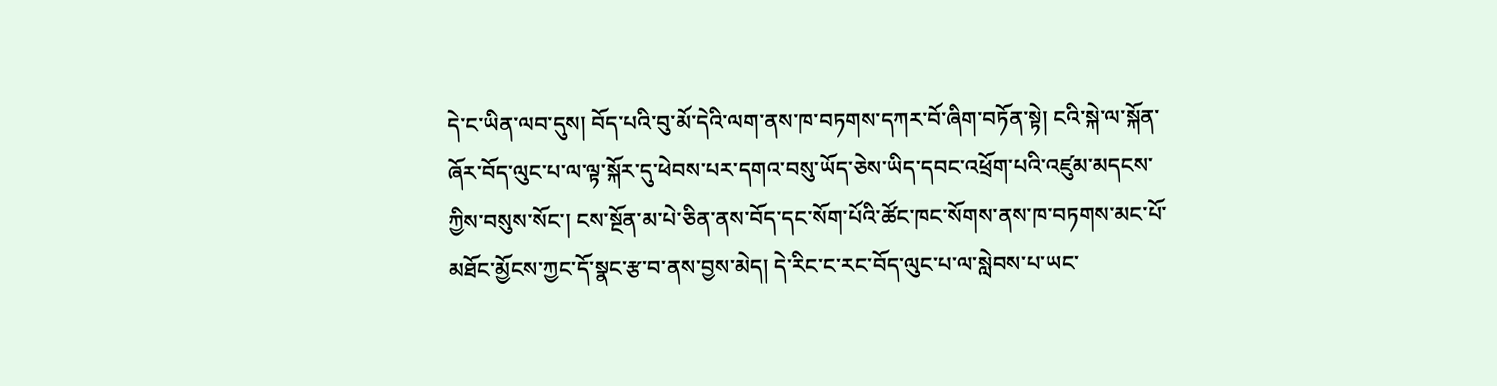དེ་ང་ཡིན་ལབ་དུས། བོད་པའི་བུ་མོ་དེའི་ལག་ནས་ཁ་བཏགས་དཀར་བོ་ཞིག་བཏོན་སྟེ། ངའི་སྐེ་ལ་སྐོན་ཞོར་བོད་ལུང་པ་ལ་ལྟ་སྐོར་དུ་ཕེབས་པར་དགའ་བསུ་ཡོད་ཅེས་ཡིད་དབང་འཕྲོག་པའི་འཛུམ་མདངས་ཀྱིས་བསུས་སོང་། ངས་སྔོན་མ་པེ་ཅིན་ནས་བོད་དང་སོག་པོའི་ཚོང་ཁང་སོགས་ནས་ཁ་བཏགས་མང་པོ་མཐོང་མྱོངས་ཀྱང་དོ་སྣང་རྩ་བ་ནས་བྱས་མེད། དེ་རིང་ང་རང་བོད་ལུང་པ་ལ་སླེབས་པ་ཡང་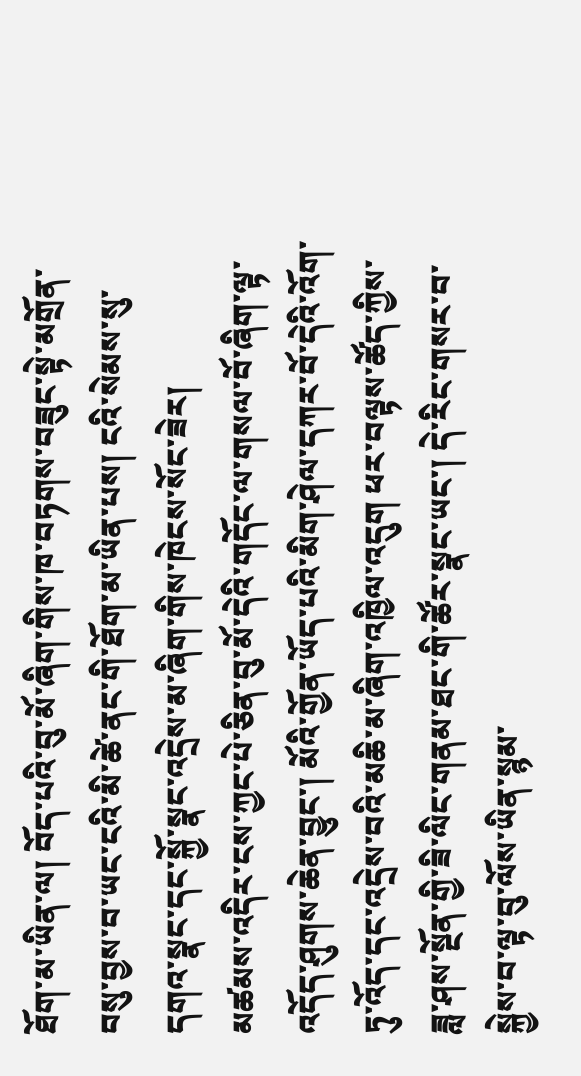ཐོག་མ་ཡིན་ལ། བོད་པའི་བུ་མོ་ཞིག་གིས་ཁ་བཏགས་བཟུང་སྟེ་མགྲོན་བསུ་བྱས་བ་ཡང་ངའི་མི་ཚེ་ནང་གི་ཐོག་མ་ཡིན་པས། ངའི་སེམས་སུ་དགའ་སྣང་དང་སྐྱོ་སྣང་འདྲེས་མ་ཞིག་གིས་ཁེངས་སོང་ཟེར།
མཚམས་འདིར་ངས་ཀྱང་པེ་ཅིན་བུ་མོ་དེའི་གདོང་ལ་གསལ་བོ་ཞིག་ལྟ་འདོད་ཤུགས་ཆེན་བྱུང་། མོའི་གྱོན་ཡོད་པའི་མིག་ཤེལ་དཀར་བོ་དེའི་འོག་ཏུ་འོད་དང་འདྲེས་བའི་མཆི་མ་ཞིག་འཁྱིལ་འདུག ཕར་བལྟས་ཚོད་ཀྱིས་ཟླ་ཤས་སྔོན་གྱི་ཟི་ལིང་གནམ་ཐང་གི་ཚོར་སྣང་ཡང་། དེ་རིང་གསར་བ་སྐྱེས་བ་ལྟ་བུ་ལོས་ཡིན་སྙམ་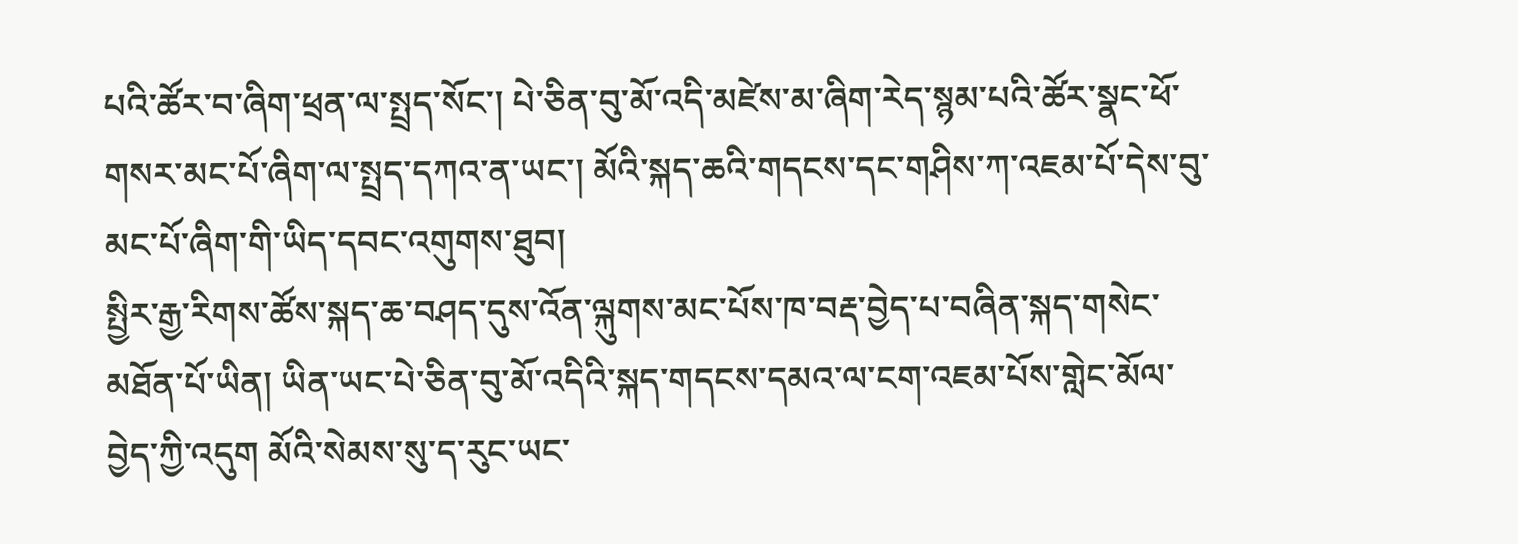པའི་ཚོར་བ་ཞིག་ཕྲན་ལ་སྤྲད་སོང་། པེ་ཅིན་བུ་མོ་འདི་མཛེས་མ་ཞིག་རེད་སྙམ་པའི་ཚོར་སྣང་ཕོ་གསར་མང་པོ་ཞིག་ལ་སྤྲད་དཀའ་ན་ཡང་། མོའི་སྐད་ཆའི་གདངས་དང་གཤིས་ཀ་འཇམ་པོ་དེས་བུ་མང་པོ་ཞིག་གི་ཡིད་དབང་འགུགས་ཐུབ།
སྤྱིར་རྒྱ་རིགས་ཚོས་སྐད་ཆ་བཤད་དུས་འོན་ལྐུགས་མང་པོས་ཁ་བརྡ་བྱེད་པ་བཞིན་སྐད་གསེང་མཐོན་པོ་ཡིན། ཡིན་ཡང་པེ་ཅིན་བུ་མོ་འདིའི་སྐད་གདངས་དམའ་ལ་ངག་འཇམ་པོས་གླེང་མོལ་བྱེད་ཀྱི་འདུག མོའི་སེམས་སུ་ད་རུང་ཡང་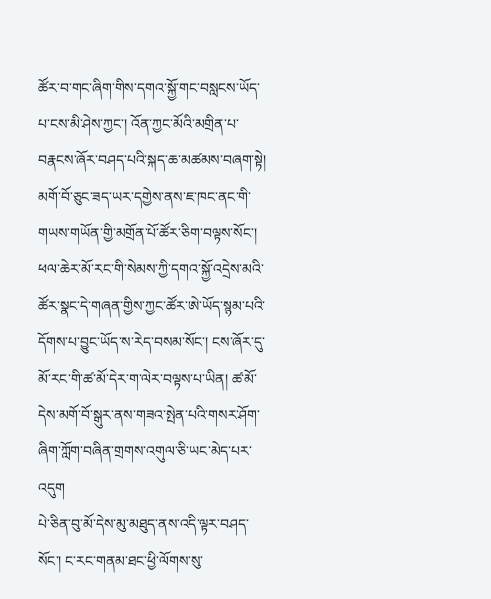ཚོར་བ་གང་ཞིག་གིས་དགའ་སྐྱོ་གང་བསླངས་ཡོད་པ་ངས་མི་ཤེས་ཀྱང་། འོན་ཀྱང་མོའི་མགྲིན་པ་བརྣངས་ཞོར་བཤད་པའི་སྐད་ཆ་མཚམས་བཞག་སྟེ། མགོ་བོ་ཅུང་ཟད་ཡར་དགྱེས་ནས་ཇ་ཁང་ནང་གི་གཡས་གཡོན་གྱི་མགྲོན་པོ་ཚོར་ཅིག་བལྟས་སོང་། ཕལ་ཆེར་མོ་རང་གི་སེམས་ཀྱི་དགའ་སྐྱོ་འདྲེས་མའི་ཚོར་སྣང་དེ་གཞན་གྱིས་ཀྱང་ཚོར་ཨེ་ཡོད་སྙམ་པའི་དོགས་པ་བྱུང་ཡོད་ས་རེད་བསམ་སོང་། ངས་ཞོར་དུ་མོ་རང་གི་ཚ་མོ་དེར་ག་ལེར་བལྟས་པ་ཡིན། ཚ་མོ་དེས་མགོ་བོ་སྒུར་ནས་གཟའ་སྤེན་པའི་གསར་ཤོག་ཞིག་ཀློག་བཞིན་གྲགས་འགུལ་ཅི་ཡང་མེད་པར་འདུག
པེ་ཅིན་བུ་མོ་དེས་མུ་མཐུད་ནས་འདི་ལྟར་བཤད་སོང་། ང་རང་གནམ་ཐང་ཕྱི་ལོགས་སུ་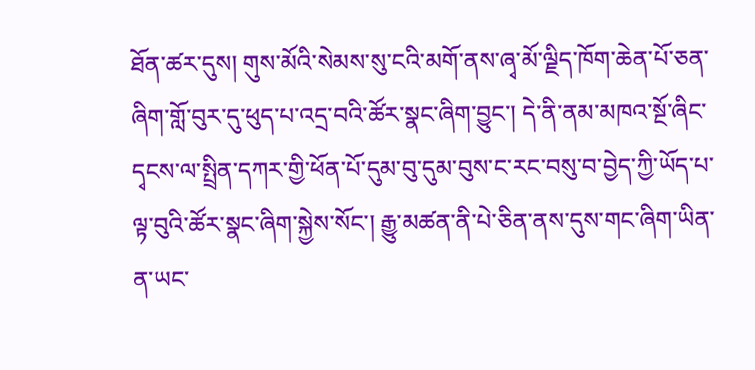ཐོན་ཚར་དུས། གུས་མོའི་སེམས་སུ་ངའི་མགོ་ནས་ཞྭ་མོ་ལྗིད་ཁོག་ཆེན་པོ་ཅན་ཞིག་གློ་བུར་དུ་ཕུད་པ་འདྲ་བའི་ཚོར་སྣང་ཞིག་བྱུང་། དེ་ནི་ནམ་མཁའ་སྔོ་ཞིང་དྭངས་ལ་སྤྲིན་དཀར་གྱི་ཕོན་པོ་དུམ་བུ་དུམ་བུས་ང་རང་བསུ་བ་བྱེད་ཀྱི་ཡོད་པ་ལྟ་བུའི་ཚོར་སྣང་ཞིག་སྐྱེས་སོང་། རྒྱུ་མཚན་ནི་པེ་ཅིན་ནས་དུས་གང་ཞིག་ཡིན་ན་ཡང་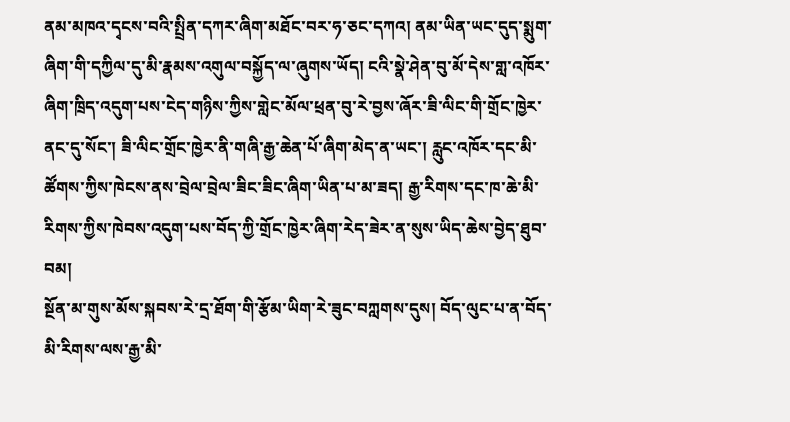ནམ་མཁའ་དྭངས་བའི་སྤྲིན་དཀར་ཞིག་མཐོང་བར་ཧ་ཅང་དཀའ། ནམ་ཡིན་ཡང་དུད་སྨུག་ཞིག་གི་དཀྱིལ་དུ་མི་རྣམས་འགུལ་བསྐྱོད་ལ་ཞུགས་ཡོད། ངའི་སྣེ་ཤེན་བུ་མོ་དེས་གླ་འཁོར་ཞིག་ཁྲིད་འདུག་པས་ངེད་གཉིས་ཀྱིས་གླེང་མོལ་ཕྲན་བུ་རེ་བྱས་ཞོར་ཟི་ལིང་གི་གྲོང་ཁྱེར་ནང་དུ་སོང་། ཟི་ལིང་གྲོང་ཁྱེར་ནི་གཞི་རྒྱ་ཆེན་པོ་ཞིག་མེད་ན་ཡང་། རླུང་འཁོར་དང་མི་ཚོགས་ཀྱིས་ཁེངས་ནས་བྲེལ་བྲེལ་ཟིང་ཟིང་ཞིག་ཡིན་པ་མ་ཟད། རྒྱ་རིགས་དང་ཁ་ཆེ་མི་རིགས་ཀྱིས་ཁེབས་འདུག་པས་བོད་ཀྱི་གྲོང་ཁྱེར་ཞིག་རེད་ཟེར་ན་སུས་ཡིད་ཆེས་བྱེད་ཐུབ་བམ།
སྔོན་མ་གུས་མོས་སྐབས་རེ་དྲ་ཐོག་གི་རྩོམ་ཡིག་རེ་ཟུང་བཀླགས་དུས། བོད་ལུང་པ་ན་བོད་མི་རིགས་ལས་རྒྱ་མི་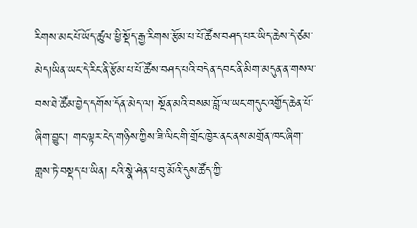རིགས་མང་པོ་ཡོད་ཚུལ་ཕྱི་སྡོད་རྒྱ་རིགས་རྩོམ་པ་པོ་ཚོས་བཤད་པར་ཡིད་ཆེས་དེ་ཙམ་མེད།ཡིན་ཡང་དེ་རིང་ནི་རྩོམ་པ་པོ་ཚོས་བཤད་པའི་བདེན་དབང་ནི་མིག་མདུན་ན་གསལ་བས་ཐེ་ཚོམ་བྱེད་དགོས་དོན་མེད་ལ། སྔོན་མའི་བསམ་བློ་ལ་ཡང་གདུང་འགྱོད་ཆེན་པོ་ཞིག་བྱུང་། གང་ལྟར་ངེད་གཉིས་ཀྱིས་ཟི་ལིང་གི་གྲོང་ཁྱེར་ནང་ནས་མགྲོན་ཁང་ཞིག་གླས་ཏེ་བསྡད་པ་ཡིན། ངའི་སྣེ་ཤེན་པ་བུ་མོའི་དུས་ཚོད་ཀྱི་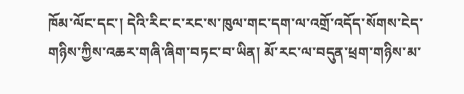ཁོམ་ལོང་དང་། དེའི་རིང་ང་རང་ས་ཁུལ་གང་དག་ལ་འགྲོ་འདོད་སོགས་ངེད་གཉིས་ཀྱིས་འཆར་གཞི་ཞིག་བཏང་བ་ཡིན། མོ་རང་ལ་བདུན་ཕྲག་གཉིས་མ་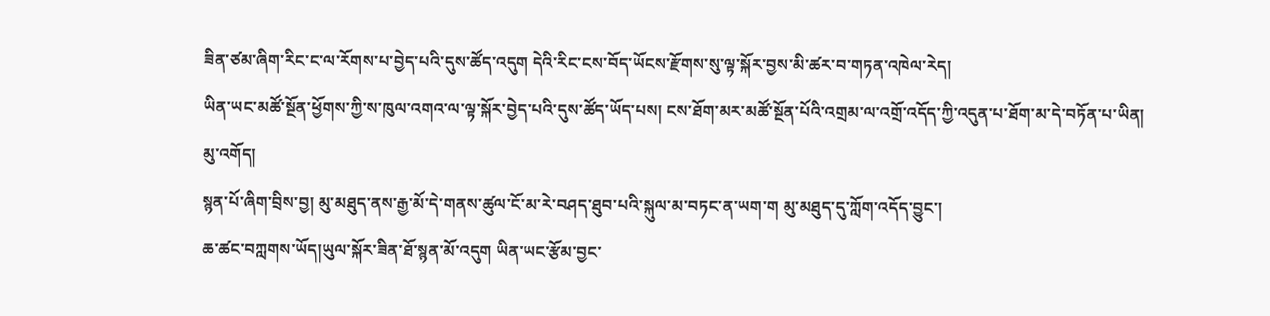ཟིན་ཙམ་ཞིག་རིང་ང་ལ་རོགས་པ་བྱེད་པའི་དུས་ཚོད་འདུག དེའི་རིང་ངས་བོད་ཡོངས་རྫོགས་སུ་ལྟ་སྐོར་བྱས་མི་ཚར་བ་གཏན་འཁེལ་རེད།
ཡིན་ཡང་མཚོ་སྔོན་ཕྱོགས་ཀྱི་ས་ཁུལ་འགའ་ལ་ལྟ་སྐོར་བྱེད་པའི་དུས་ཚོད་ཡོད་པས། ངས་ཐོག་མར་མཚོ་སྔོན་པོའི་འགྲམ་ལ་འགྲོ་འདོད་ཀྱི་འདུན་པ་ཐོག་མ་དེ་བཏོན་པ་ཡིན།
མུ་འགོད།
སྙན་པོ་ཞིག་བྲིས་བྱ། མུ་མཐུད་ནས་རྒྱ་མོ་དེ་གནས་ཚུལ་ངོ་མ་རེ་བཤད་ཐུབ་པའི་སྐུལ་མ་བཏང་ན་ཡག་ག མུ་མཐུད་དུ་ཀློག་འདོད་བྱུང་།
ཆ་ཚང་བཀླགས་ཡོད།ཡུལ་སྐོར་ཟིན་ཐོ་སྙན་མོ་འདུག ཡིན་ཡང་རྩོམ་བྱང་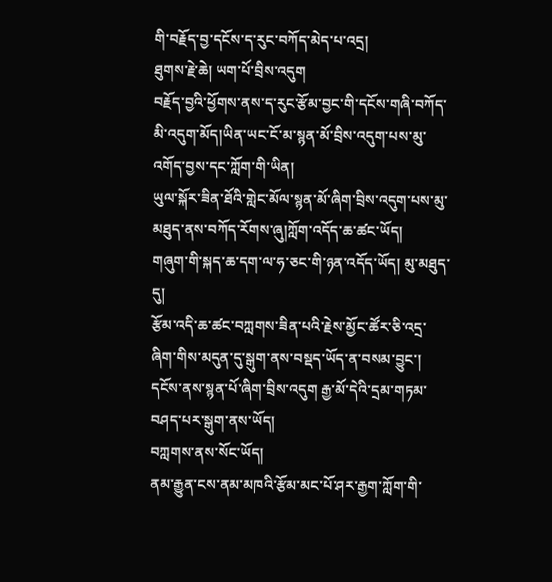གི་བརྗོད་བྱ་དངོས་ད་རུང་བཀོད་མེད་པ་འདྲ།
ཐུགས་རྗེ་ཆེ། ཡག་པོ་བྲིས་འདུག
བརྗོད་བྱའི་ཕྱོགས་ནས་ད་རུང་རྩོམ་བྱང་གི་དངོས་གཞི་བཀོད་མི་འདུག་མོད།ཡིན་ཡང་ངོ་མ་སྙན་མོ་བྲིས་འདུག་པས་མུ་འགོད་བྱས་དང་ཀློག་གི་ཡིན།
ཡུལ་སྐོར་ཟིན་ཐོའི་གླེང་མོལ་སྙན་མོ་ཞིག་བྲིས་འདུག་པས་མུ་མཐུད་ནས་བཀོད་རོགས་ཞུ།ཀློག་འདོད་ཆ་ཚང་ཡོད།
གཞུག་གི་སྐད་ཆ་དག་ལ་ཧ་ཅང་གི་ཉན་འདོད་ཡོད། མུ་མཐུད་དུ།
རྩོམ་འདི་ཆ་ཚང་བཀླགས་ཟིན་པའི་རྗེས་མྱོང་ཚོར་ཅི་འདྲ་ཞིག་གིས་མདུན་དུ་སྒུག་ནས་བསྡད་ཡོད་ན་བསམ་བྱུང་།
དངོས་ནས་སྙན་པོ་ཞིག་བྲིས་འདུག རྒྱ་མོ་དེའི་དྲམ་གཏམ་བཤད་པར་སྒུག་ནས་ཡོད།
བཀླགས་ནས་སོང་ཡོད།
ནམ་རྒྱུན་ངས་ནམ་མཁའི་རྩོམ་མང་པོ་ཤར་རྒྱག་ཀློག་གི་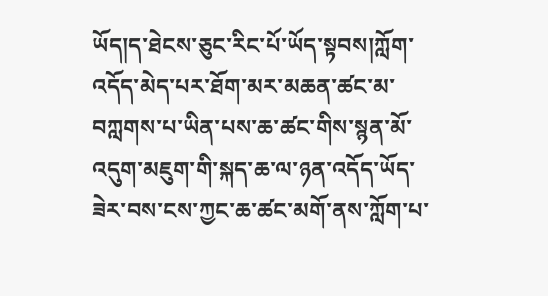ཡོད།ད་ཐེངས་ཅུང་རིང་པོ་ཡོད་སྟབས།ཀློག་འདོད་མེད་པར་ཐོག་མར་མཆན་ཚང་མ་བཀླགས་པ་ཡིན་པས་ཆ་ཚང་གིས་སྙན་མོ་འདུག་མཇུག་གི་སྐད་ཆ་ལ་ཉན་འདོད་ཡོད་ཟེར་བས་ངས་ཀྱང་ཆ་ཚང་མགོ་ནས་ཀློག་པ་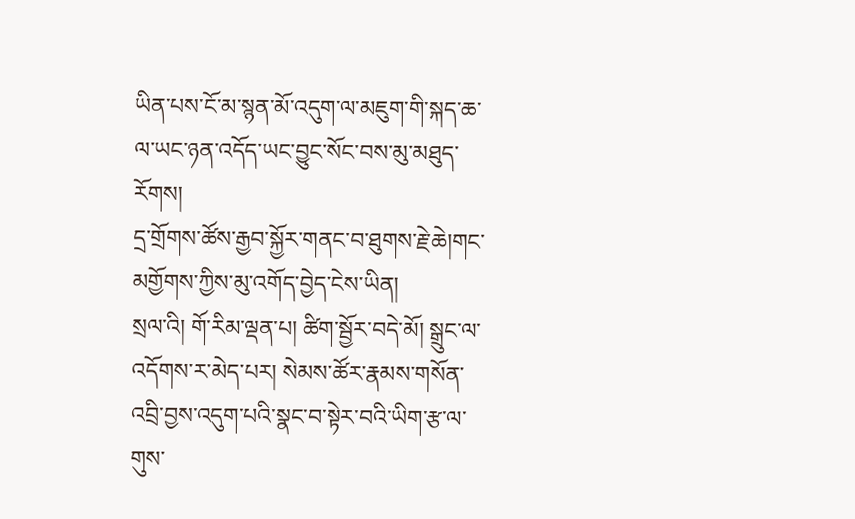ཡིན་པས་ངོ་མ་སྙན་མོ་འདུག་ལ་མཇུག་གི་སྐད་ཆ་ལ་ཡང་ཉན་འདོད་ཡང་བྱུང་སོང་བས་མུ་མཐུད་རོགས།
དྲ་གྲོགས་ཚོས་རྒྱབ་སྐྱོར་གནང་བ་ཐུགས་རྗེ་ཆེ།གང་མགྱོགས་ཀྱིས་མུ་འགོད་བྱེད་ངེས་ཡིན།
སྲལ་འི། གོ་རིམ་ལྡན་པ། ཚིག་སྦྱོར་བདེ་མོ། སྒྲུང་ལ་འདོགས་ར་མེད་པར། སེམས་ཚོར་རྣམས་གསོན་འབྲི་བྱས་འདུག་པའི་སྣང་བ་སྟེར་བའི་ཡིག་རྩ་ལ་གུས་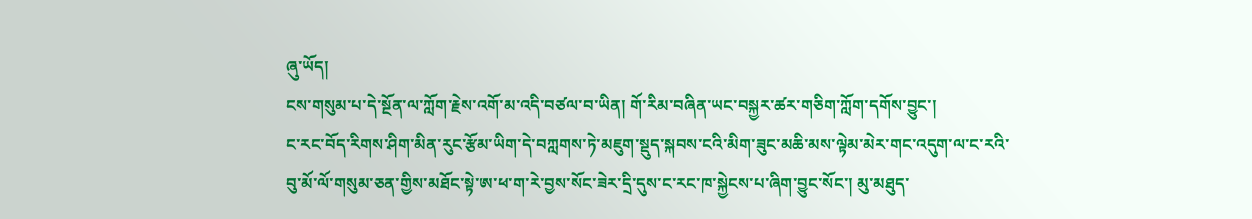ཞུ་ཡོད།
ངས་གསུམ་པ་དེ་སྔོན་ལ་ཀློག་རྗེས་འགོ་མ་འདི་བཙལ་བ་ཡིན། གོ་རིམ་བཞིན་ཡང་བསྐྱར་ཚར་གཅིག་ཀློག་དགོས་བྱུང་།
ང་རང་བོད་རིགས་ཤིག་མིན་རུང་རྩོམ་ཡིག་དེ་བཀླགས་ཏེ་མཇུག་སྡུད་སྐབས་ངའི་མིག་ཟུང་མཆི་མས་ལྟེམ་མེར་གང་འདུག་ལ་ང་རའི་བུ་མོ་ལོ་གསུམ་ཅན་གྱིས་མཐོང་སྟེ་ཨ་ཕ་ག་རེ་བྱས་སོང་ཟེར་དྲི་དུས་ང་རང་ཁ་སྐྱེངས་པ་ཞིག་བྱུང་སོང་། མུ་མཐུད་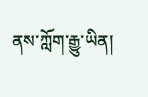ནས་ཀློག་རྒྱུ་ཡིན།